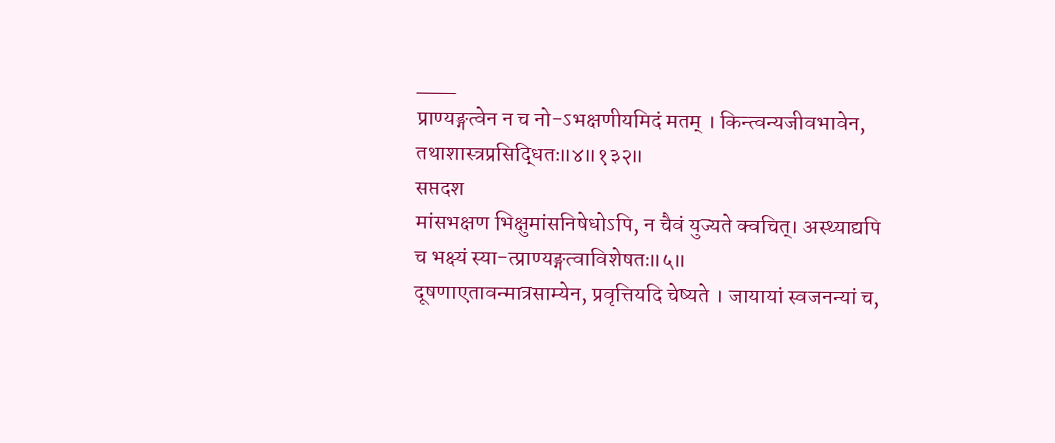___
प्राण्यङ्गत्वेन न च नो-ऽभक्षणीयमिदं मतम् । किन्त्वन्यजीवभावेन, तथाशास्त्रप्रसिद्धितः॥४॥१३२॥
सप्तदश
मांसभक्षण भिक्षुमांसनिषेधोऽपि, न चैवं युज्यते क्वचित्। अस्थ्याद्यपि च भक्ष्यं स्या-त्प्राण्यङ्गत्वाविशेषतः॥५॥
दूषणाएतावन्मात्रसाम्येन, प्रवृत्तियदि चेष्यते । जायायां स्वजनन्यां च,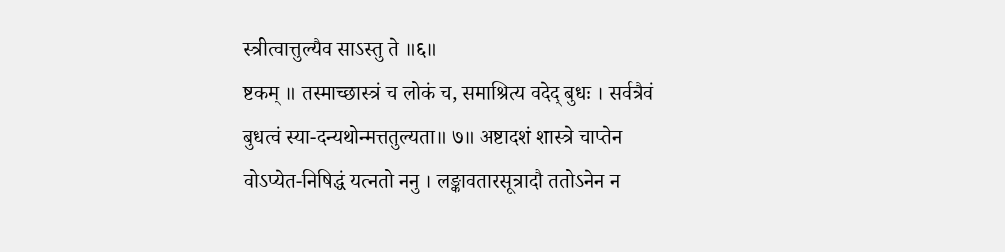स्त्रीत्वात्तुल्यैव साऽस्तु ते ॥६॥
ष्टकम् ॥ तस्माच्छास्त्रं च लोकं च, समाश्रित्य वदेद् बुधः । सर्वत्रैवं बुधत्वं स्या-दन्यथोन्मत्ततुल्यता॥ ७॥ अष्टादशं शास्त्रे चाप्तेन वोऽप्येत-निषिद्धं यत्नतो ननु । लङ्कावतारसूत्रादौ ततोऽनेन न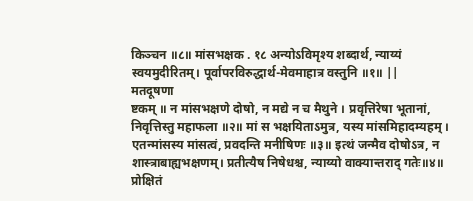किञ्चन ॥८॥ मांसभक्षक . १८ अन्योऽविमृश्य शब्दार्थ, न्याय्यं स्वयमुदीरितम्। पूर्वापरविरुद्धार्थ-मेवमाहात्र वस्तुनि ॥१॥ ||
मतदूषणा
ष्टकम् ॥ न मांसभक्षणे दोषो, न मद्ये न च मैथुने । प्रवृत्तिरेषा भूतानां, निवृत्तिस्तु महाफला ॥२॥ मां स भक्षयिताऽमुत्र, यस्य मांसमिहादम्यहम् । एतन्मांसस्य मांसत्वं, प्रवदन्ति मनीषिणः ॥३॥ इत्थं जन्मैव दोषोऽत्र, न शास्त्राबाह्यभक्षणम्। प्रतीत्यैष निषेधश्च, न्याय्यो वाक्यान्तराद् गतेः॥४॥ प्रोक्षितं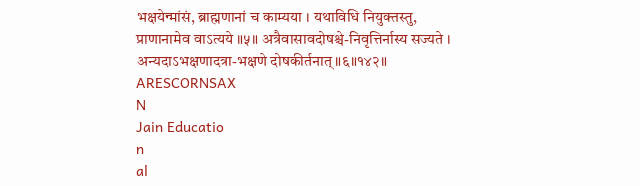भक्षयेन्मांसं, ब्राह्मणानां च काम्यया । यथाविधि नियुक्तस्तु, प्राणानामेव वाऽत्यये ॥५॥ अत्रैवासावदोषश्चे-निवृत्तिर्नास्य सज्यते । अन्यदाऽभक्षणादत्रा-भक्षणे दोषकीर्तनात् ॥६॥१४२॥
ARESCORNSAX
N
Jain Educatio
n
al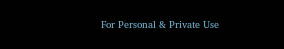For Personal & Private Use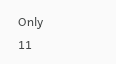Only
11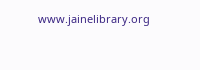www.jainelibrary.org